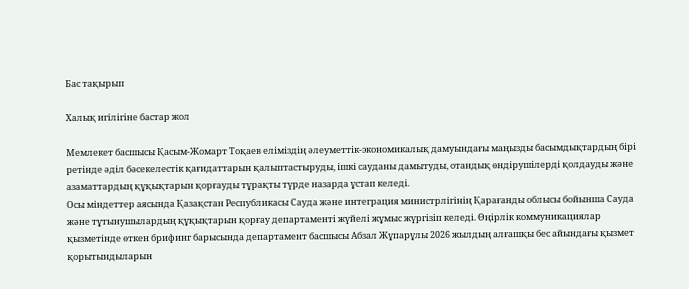Бас тақырып

Халық игілігіне бастар жол

Мемлекет басшысы Қасым-Жомарт Тоқаев еліміздің әлеуметтік-экономикалық дамуындағы маңызды басымдықтардың бірі ретінде әділ бәсекелестік қағидаттарын қалыптастыруды, ішкі сауданы дамытуды, отандық өндірушілерді қолдауды және азаматтардың құқықтарын қорғауды тұрақты түрде назарда ұстап келеді.
Осы міндеттер аясында Қазақстан Республикасы Сауда және интеграция министрлігінің Қарағанды облысы бойынша Сауда және тұтынушылардың құқықтарын қорғау департаменті жүйелі жұмыс жүргізіп келеді. Өңірлік коммуникациялар қызметінде өткен брифинг барысында департамент басшысы Абзал Жұпарұлы 2026 жылдың алғашқы бес айындағы қызмет қорытындыларын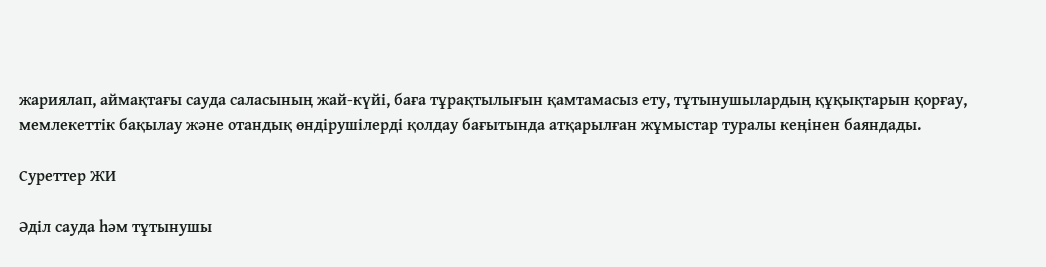жариялап, аймақтағы сауда саласының жай-күйі, баға тұрақтылығын қамтамасыз ету, тұтынушылардың құқықтарын қорғау, мемлекеттік бақылау және отандық өндірушілерді қолдау бағытында атқарылған жұмыстар туралы кеңінен баяндады.

Суреттер ЖИ

Әділ сауда һәм тұтынушы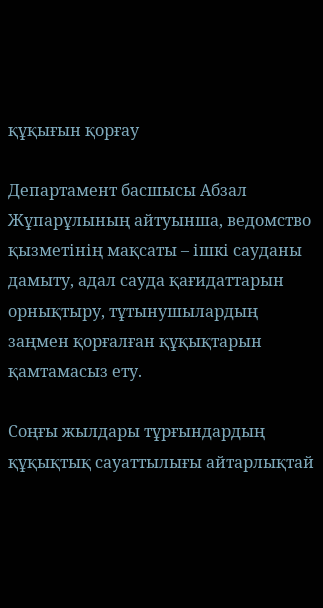құқығын қорғау

Департамент басшысы Абзал Жұпарұлының айтуынша, ведомство қызметінің мақсаты – ішкі сауданы дамыту, адал сауда қағидаттарын орнықтыру, тұтынушылардың заңмен қорғалған құқықтарын қамтамасыз ету.

Соңғы жылдары тұрғындардың құқықтық сауаттылығы айтарлықтай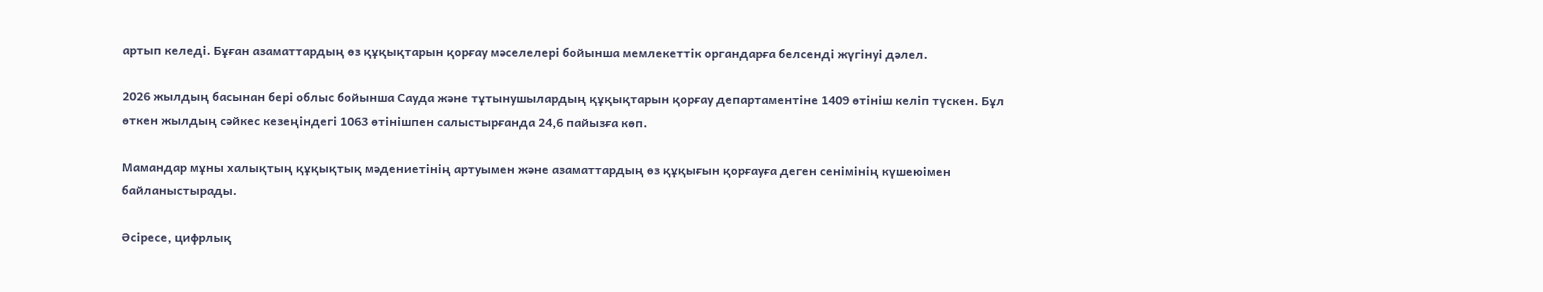артып келеді. Бұған азаматтардың өз құқықтарын қорғау мәселелері бойынша мемлекеттік органдарға белсенді жүгінуі дәлел.

2026 жылдың басынан бері облыс бойынша Сауда және тұтынушылардың құқықтарын қорғау департаментіне 1409 өтініш келіп түскен. Бұл өткен жылдың сәйкес кезеңіндегі 1063 өтінішпен салыстырғанда 24,6 пайызға көп.

Мамандар мұны халықтың құқықтық мәдениетінің артуымен және азаматтардың өз құқығын қорғауға деген сенімінің күшеюімен байланыстырады.

Әсіресе, цифрлық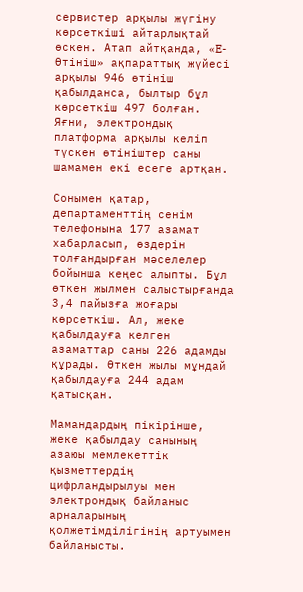сервистер арқылы жүгіну көрсеткіші айтарлықтай өскен. Атап айтқанда, «E-Өтініш» ақпараттық жүйесі арқылы 946 өтініш қабылданса, былтыр бұл көрсеткіш 497 болған. Яғни, электрондық платформа арқылы келіп түскен өтініштер саны шамамен екі есеге артқан.

Сонымен қатар, департаменттің сенім телефонына 177 азамат хабарласып, өздерін толғандырған мәселелер бойынша кеңес алыпты. Бұл өткен жылмен салыстырғанда 3,4 пайызға жоғары көрсеткіш. Ал, жеке қабылдауға келген азаматтар саны 226 адамды құрады. Өткен жылы мұндай қабылдауға 244 адам қатысқан.

Мамандардың пікірінше, жеке қабылдау санының азаюы мемлекеттік қызметтердің цифрландырылуы мен электрондық байланыс арналарының қолжетімділігінің артуымен байланысты.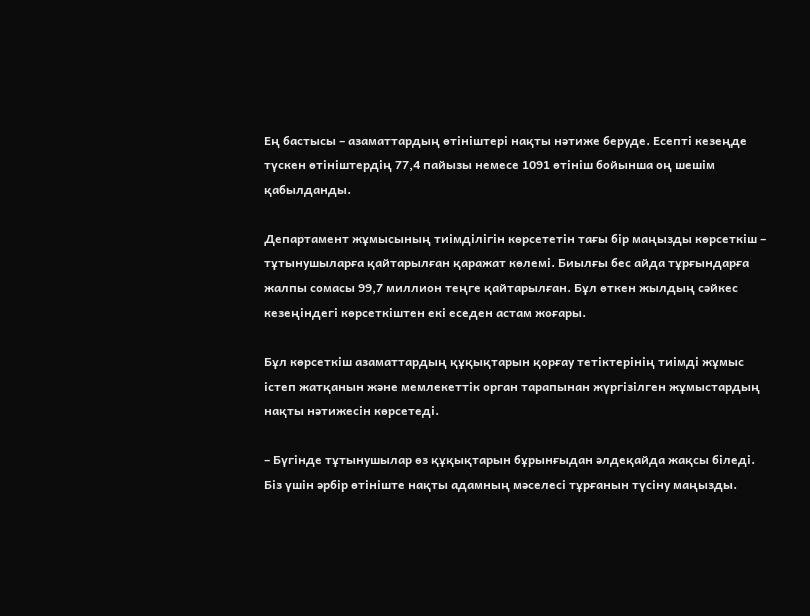Ең бастысы – азаматтардың өтініштері нақты нәтиже беруде. Есепті кезеңде түскен өтініштердің 77,4 пайызы немесе 1091 өтініш бойынша оң шешім қабылданды.

Департамент жұмысының тиімділігін көрсететін тағы бір маңызды көрсеткіш – тұтынушыларға қайтарылған қаражат көлемі. Биылғы бес айда тұрғындарға жалпы сомасы 99,7 миллион теңге қайтарылған. Бұл өткен жылдың сәйкес кезеңіндегі көрсеткіштен екі еседен астам жоғары.

Бұл көрсеткіш азаматтардың құқықтарын қорғау тетіктерінің тиімді жұмыс істеп жатқанын және мемлекеттік орган тарапынан жүргізілген жұмыстардың нақты нәтижесін көрсетеді.

– Бүгінде тұтынушылар өз құқықтарын бұрынғыдан әлдеқайда жақсы біледі. Біз үшін әрбір өтініште нақты адамның мәселесі тұрғанын түсіну маңызды.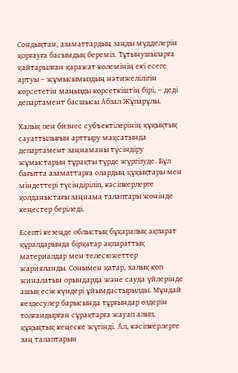Сондықтан, азаматтардың заңды мүдделерін қорғауға басымдық береміз. Тұтынушыларға қайтарылған қаражат көлемінің екі есеге артуы – жұмысымыздың нәтижелілігін көрсететін маңызды көрсеткіштің бірі, – деді департамент басшысы Абзал Жұпарұлы.

Халық пен бизнес субъектілерінің құқықтық сауаттылығын арттыру мақсатында департамент заңнаманы түсіндіру жұмыстарын тұрақты түрде жүргізуде. Бұл бағытта азаматтарға олардың құқықтары мен міндеттері түсіндіріліп, кәсіпкерлерге қолданыстағы заңнама талаптары жөнінде кеңестер беріледі.

Есепті кезеңде облыстық бұқаралық ақпарат құралдарында бірқатар ақпараттық материалдар мен телесюжеттер жарияланды. Сонымен қатар, халық көп жиналатын орындарда және сауда үйлерінде ашық есік күндері ұйымдастырылды. Мұндай кездесулер барысында тұрғындар өздерін толғандырған сұрақтарға жауап алып, құқықтық кеңеске жүгінді. Ал, кәсіпкерлерге заң талаптарын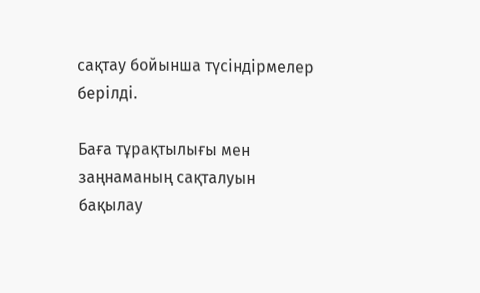сақтау бойынша түсіндірмелер берілді.

Баға тұрақтылығы мен заңнаманың сақталуын бақылау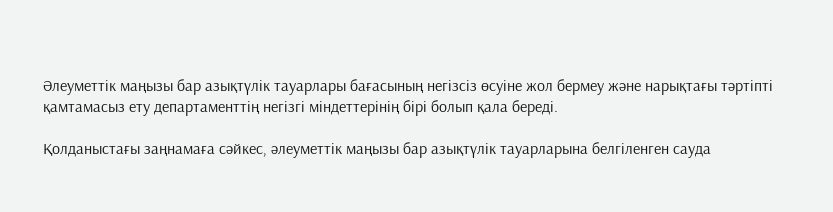Әлеуметтік маңызы бар азықтүлік тауарлары бағасының негізсіз өсуіне жол бермеу және нарықтағы тәртіпті қамтамасыз ету департаменттің негізгі міндеттерінің бірі болып қала береді.

Қолданыстағы заңнамаға сәйкес, әлеуметтік маңызы бар азықтүлік тауарларына белгіленген сауда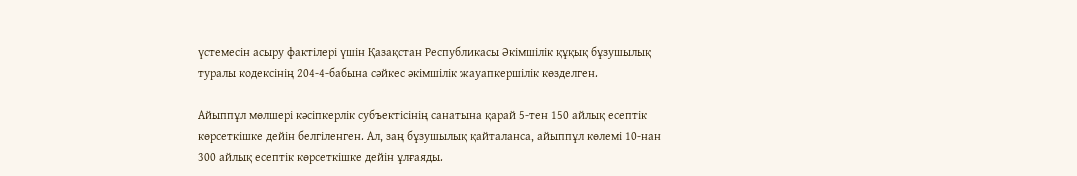үстемесін асыру фактілері үшін Қазақстан Республикасы Әкімшілік құқық бұзушылық туралы кодексінің 204-4-бабына сәйкес әкімшілік жауапкершілік көзделген.

Айыппұл мөлшері кәсіпкерлік субъектісінің санатына қарай 5-тен 150 айлық есептік көрсеткішке дейін белгіленген. Ал, заң бұзушылық қайталанса, айыппұл көлемі 10-нан 300 айлық есептік көрсеткішке дейін ұлғаяды.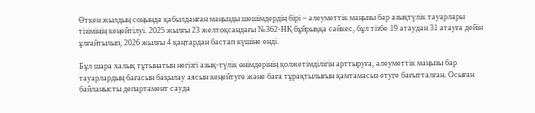Өткен жылдың соңында қабылданған маңызды шешімдердің бірі – әлеуметтік маңызы бар азықтүлік тауарлары тізімінің кеңейтілуі. 2025 жылғы 23 желтоқсандағы №362-НҚ бұйрыққа сәйкес, бұл тізбе 19 атаудан 31 атауға дейін ұлғайтылып, 2026 жылғы 4 қаңтардан бастап күшіне енді.

Бұл шара халық тұтынатын негізгі азық-түлік өнімдерінің қолжетімділігін арттыруға, әлеуметтік маңызы бар тауарлардың бағасын бақылау аясын кеңейтуге және баға тұрақтылығын қамтамасыз етуге бағытталған. Осыған байланысты департамент сауда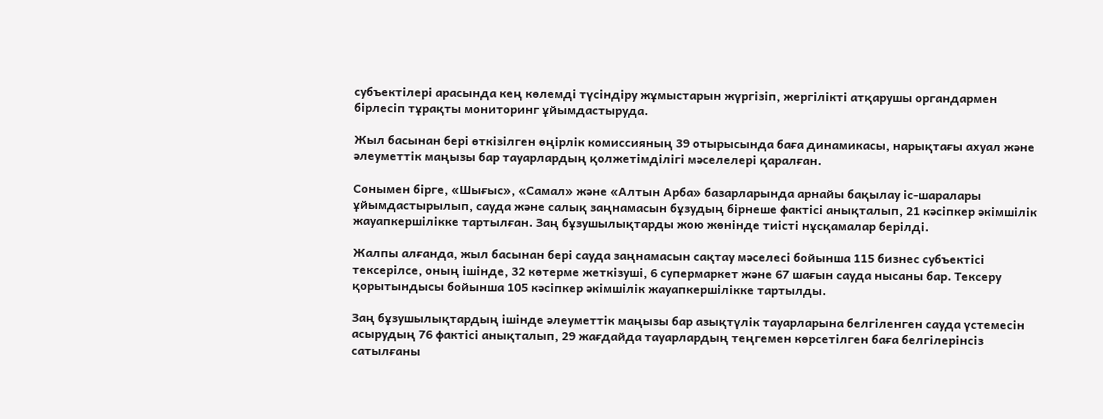субъектілері арасында кең көлемді түсіндіру жұмыстарын жүргізіп, жергілікті атқарушы органдармен бірлесіп тұрақты мониторинг ұйымдастыруда.

Жыл басынан бері өткізілген өңірлік комиссияның 39 отырысында баға динамикасы, нарықтағы ахуал және әлеуметтік маңызы бар тауарлардың қолжетімділігі мәселелері қаралған.

Сонымен бірге, «Шығыс», «Самал» және «Алтын Арба» базарларында арнайы бақылау іс-шаралары ұйымдастырылып, сауда және салық заңнамасын бұзудың бірнеше фактісі анықталып, 21 кәсіпкер әкімшілік жауапкершілікке тартылған. Заң бұзушылықтарды жою жөнінде тиісті нұсқамалар берілді.

Жалпы алғанда, жыл басынан бері сауда заңнамасын сақтау мәселесі бойынша 115 бизнес субъектісі тексерілсе, оның ішінде, 32 көтерме жеткізуші, 6 супермаркет және 67 шағын сауда нысаны бар. Тексеру қорытындысы бойынша 105 кәсіпкер әкімшілік жауапкершілікке тартылды.

Заң бұзушылықтардың ішінде әлеуметтік маңызы бар азықтүлік тауарларына белгіленген сауда үстемесін асырудың 76 фактісі анықталып, 29 жағдайда тауарлардың теңгемен көрсетілген баға белгілерінсіз сатылғаны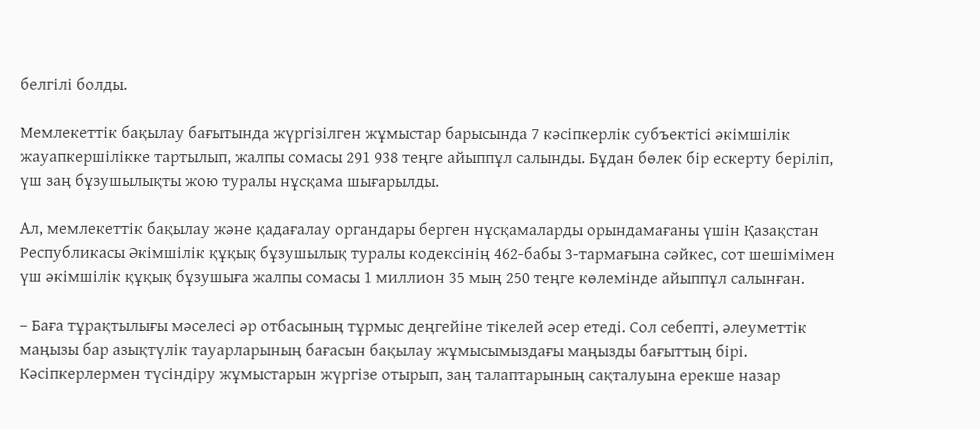белгілі болды.

Мемлекеттік бақылау бағытында жүргізілген жұмыстар барысында 7 кәсіпкерлік субъектісі әкімшілік жауапкершілікке тартылып, жалпы сомасы 291 938 теңге айыппұл салынды. Бұдан бөлек бір ескерту беріліп, үш заң бұзушылықты жою туралы нұсқама шығарылды.

Ал, мемлекеттік бақылау және қадағалау органдары берген нұсқамаларды орындамағаны үшін Қазақстан Республикасы Әкімшілік құқық бұзушылық туралы кодексінің 462-бабы 3-тармағына сәйкес, сот шешімімен үш әкімшілік құқық бұзушыға жалпы сомасы 1 миллион 35 мың 250 теңге көлемінде айыппұл салынған.

– Баға тұрақтылығы мәселесі әр отбасының тұрмыс деңгейіне тікелей әсер етеді. Сол себепті, әлеуметтік маңызы бар азықтүлік тауарларының бағасын бақылау жұмысымыздағы маңызды бағыттың бірі. Кәсіпкерлермен түсіндіру жұмыстарын жүргізе отырып, заң талаптарының сақталуына ерекше назар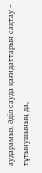аударамыз. Әділ сауда қағидаттарын сақтау – тұтынушының да,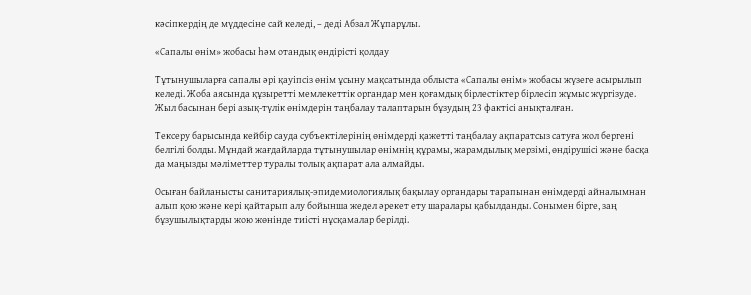кәсіпкердің де мүддесіне сай келеді, – деді Абзал Жұпарұлы.

«Сапалы өнім» жобасы һәм отандық өндірісті қолдау

Тұтынушыларға сапалы әрі қауіпсіз өнім ұсыну мақсатында облыста «Сапалы өнім» жобасы жүзеге асырылып келеді. Жоба аясында құзыретті мемлекеттік органдар мен қоғамдық бірлестіктер бірлесіп жұмыс жүргізуде. Жыл басынан бері азық-түлік өнімдерін таңбалау талаптарын бұзудың 23 фактісі анықталған.

Тексеру барысында кейбір сауда субъектілерінің өнімдерді қажетті таңбалау ақпаратсыз сатуға жол бергені белгілі болды. Мұндай жағдайларда тұтынушылар өнімнің құрамы, жарамдылық мерзімі, өндірушісі және басқа да маңызды мәліметтер туралы толық ақпарат ала алмайды.

Осыған байланысты санитариялық-эпидемиологиялық бақылау органдары тарапынан өнімдерді айналымнан алып қою және кері қайтарып алу бойынша жедел әрекет ету шаралары қабылданды. Сонымен бірге, заң бұзушылықтарды жою жөнінде тиісті нұсқамалар берілді.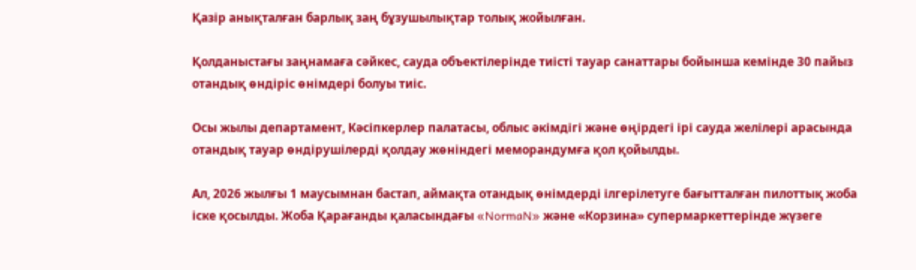Қазір анықталған барлық заң бұзушылықтар толық жойылған.

Қолданыстағы заңнамаға сәйкес, сауда объектілерінде тиісті тауар санаттары бойынша кемінде 30 пайыз отандық өндіріс өнімдері болуы тиіс.

Осы жылы департамент, Кәсіпкерлер палатасы, облыс әкімдігі және өңірдегі ірі сауда желілері арасында отандық тауар өндірушілерді қолдау жөніндегі меморандумға қол қойылды.

Ал, 2026 жылғы 1 маусымнан бастап, аймақта отандық өнімдерді ілгерілетуге бағытталған пилоттық жоба іске қосылды. Жоба Қарағанды қаласындағы «NormaN» және «Корзина» супермаркеттерінде жүзеге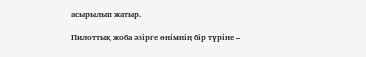асырылып жатыр.

Пилоттық жоба әзірге өнімнің бір түріне –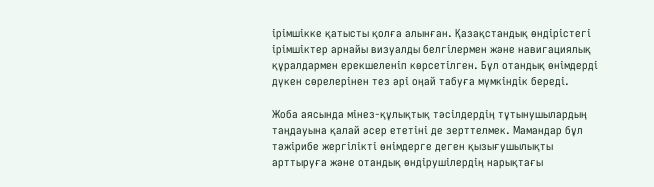ірімшікке қатысты қолға алынған. Қазақстандық өндірістегі ірімшіктер арнайы визуалды белгілермен және навигациялық құралдармен ерекшеленіп көрсетілген. Бұл отандық өнімдерді дүкен сөрелерінен тез әрі оңай табуға мүмкіндік береді.

Жоба аясында мінез-құлықтық тәсілдердің тұтынушылардың таңдауына қалай әсер ететіні де зерттелмек. Мамандар бұл тәжірибе жергілікті өнімдерге деген қызығушылықты арттыруға және отандық өндірушілердің нарықтағы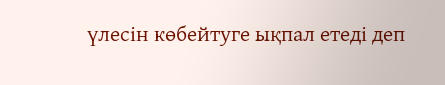үлесін көбейтуге ықпал етеді деп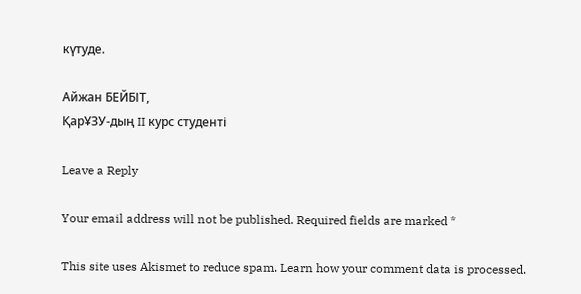күтуде.

Айжан БЕЙБІТ,
ҚарҰЗУ-дың II курс студенті

Leave a Reply

Your email address will not be published. Required fields are marked *

This site uses Akismet to reduce spam. Learn how your comment data is processed.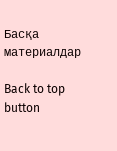Басқа материалдар

Back to top button